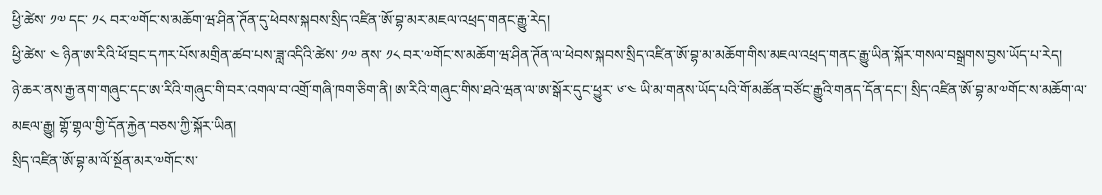ཕྱི་ཚེས་ ༡༧ དང་ ༡༨ བར་༧གོང་ས་མཆོག་ཝ་ཤིན་ཊོན་དུ་ཕེབས་སྐབས་སྲིད་འཛིན་ཨོ་བྷ་མར་མཇལ་འཕྲད་གནང་རྒྱུ་རེད།
ཕྱི་ཚེས་ ༤ ཉིན་ཨ་རིའི་ཕོ་བྲང་དཀར་པོས་མགྲིན་ཚབ་པས་ཟླ་འདིའི་ཚེས་ ༡༧ ནས་ ༡༨ བར་༧གོང་ས་མཆོག་ཝ་ཤིན་ཊོན་ལ་ཕེབས་སྐབས་སྲིད་འཛིན་ཨོ་བྷ་མ་མཆོག་གིས་མཇལ་འཕྲད་གནང་རྒྱུ་ཡིན་སྐོར་གསལ་བསྒྲགས་བྱས་ཡོད་པ་རེད།
ཉེ་ཆར་ནས་རྒྱ་ནག་གཞུང་དང་ཨ་རིའི་གཞུང་གི་བར་འགལ་བ་འགྲོ་གཞི་ཁག་ཅིག་ནི། ཨ་རིའི་གཞུང་གིས་ཐའེ་ཝན་ལ་ཨ་སྒོར་དུང་ཕྱུར་ ༦་༤ ཡི་མ་གནས་ཡོད་པའི་གོ་མཚོན་བཙོང་རྒྱུའི་གནད་དོན་དང་། སྲིད་འཛིན་ཨོ་བྷ་མ་༧གོང་ས་མཆོག་ལ་མཇལ་རྒྱུ། གྷོ་གྷལ་གྱི་དོན་རྐྱེན་བཅས་ཀྱི་སྐོར་ཡིན།
སྲིད་འཛིན་ཨོ་བྷ་མ་ལོ་སྔོན་མར་༧གོང་ས་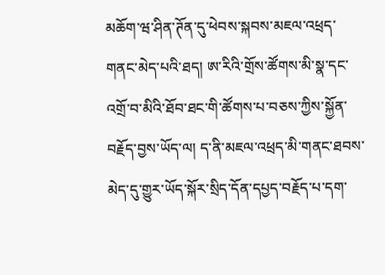མཆོག་ཝ་ཤིན་ཊོན་དུ་ཕེབས་སྐབས་མཇལ་འཕྲད་གནང་མེད་པའི་ཐད། ཨ་རིའི་གྲོས་ཚོགས་མི་སྣ་དང་འགྲོ་བ་མིའི་ཐོབ་ཐང་གི་ཚོགས་པ་བཅས་ཀྱིས་སྐྱོན་བརྗོད་བྱས་ཡོད་ལ། ད་ནི་མཇལ་འཕྲད་མི་གནང་ཐབས་མེད་དུ་གྱུར་ཡོད་སྐོར་སྲིད་དོན་དཔྱད་བརྗོད་པ་དག་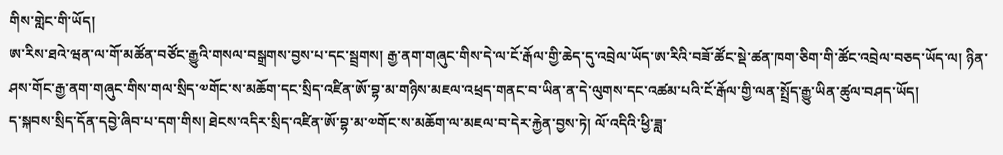གིས་གླེང་གི་ཡོད།
ཨ་རིས་ཐའེ་ཝན་ལ་གོ་མཚོན་བཙོང་རྒྱུའི་གསལ་བསྒྲགས་བྱས་པ་དང་སྦྲགས། རྒྱ་ནག་གཞུང་གིས་དེ་ལ་ངོ་རྒོལ་གྱི་ཆེད་དུ་འབྲེལ་ཡོད་ཨ་རིའི་བཟོ་ཚོང་སྡེ་ཚན་ཁག་ཅིག་གི་ཚོང་འབྲེལ་བཅད་ཡོད་ལ། ཉིན་ཤས་གོང་རྒྱ་ནག་གཞུང་གིས་གལ་སྲིད་༧གོང་ས་མཆོག་དང་སྲིད་འཛིན་ཨོ་བྷ་མ་གཉིས་མཇལ་འཕྲད་གནང་བ་ཡིན་ན་དེ་ལུགས་དང་འཚམ་པའི་ངོ་རྒོལ་གྱི་ལན་སྤྲོད་རྒྱུ་ཡིན་ཚུལ་བཤད་ཡོད།
ད་སྐབས་སྲིད་དོན་དབྱེ་ཞིབ་པ་དག་གིས། ཐེངས་འདིར་སྲིད་འཛིན་ཨོ་བྷ་མ་༧གོང་ས་མཆོག་ལ་མཇལ་བ་དེར་རྐྱེན་བྱས་ཏེ། ལོ་འདིའི་ཕྱི་ཟླ་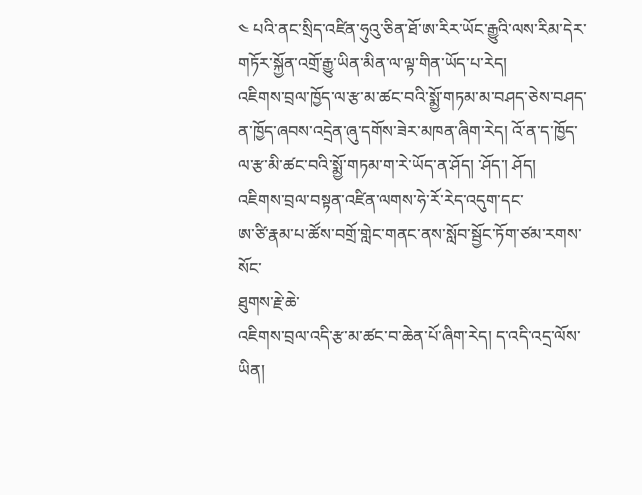༤ པའི་ནང་སྲིད་འཛིན་ཧུའུ་ཅིན་ཐོ་ཨ་རིར་ཡོང་རྒྱུའི་ལས་རིམ་དེར་གཏོར་སྐྱོན་འགྲོ་རྒྱུ་ཡིན་མིན་ལ་ལྟ་གིན་ཡོད་པ་རེད།
འཇིགས་བྲལ་ཁྱོད་ལ་རྩ་མ་ཚང་བའི་སྨྱོ་གཏམ་མ་བཤད་ཅེས་བཤད་ན་ཁྱོད་ཞབས་འདྲེན་ཞུ་དགོས་ཟེར་མཁན་ཞིག་རེད། འོ་ན་ད་ཁྱོད་ལ་རྩ་མི་ཚང་བའི་སྨྱོ་གཏམ་ག་རེ་ཡོད་ན་ཤོད། ་ཤོད་། ཤོད།
འཇིགས་བྲལ་བསྟན་འཛིན་ལགས་ཧེ་རོ་རེད་འདུག་དང་
ཨ་ཙི་རྣམ་པ་ཚོས་བགྲོ་གླེང་གནང་ནས་སློབ་སྦྱོང་ཏོག་ཙམ་རགས་སོང་
ཐུགས་རྗེ་ཆེ་
འཇིགས་བྲལ་འདི་རྩ་མ་ཚང་བ་ཆེན་པོ་ཞིག་རེད། ད་འདི་འདྲ་ལོས་ཡིན།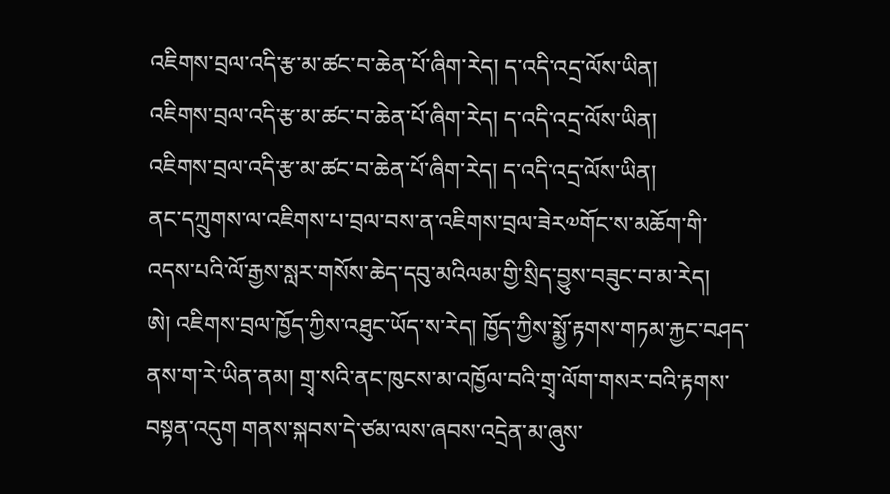འཇིགས་བྲལ་འདི་རྩ་མ་ཚང་བ་ཆེན་པོ་ཞིག་རེད། ད་འདི་འདྲ་ལོས་ཡིན།
འཇིགས་བྲལ་འདི་རྩ་མ་ཚང་བ་ཆེན་པོ་ཞིག་རེད། ད་འདི་འདྲ་ལོས་ཡིན།
འཇིགས་བྲལ་འདི་རྩ་མ་ཚང་བ་ཆེན་པོ་ཞིག་རེད། ད་འདི་འདྲ་ལོས་ཡིན།
ནང་དཀྲུགས་ལ་འཇིགས་པ་བྲལ་བས་ན་འཇིགས་བྲལ་ཟེར༧གོང་ས་མཆོག་གི་འདས་པའི་ལོ་རྒྱས་སླར་གསོས་ཆེད་དབུ་མའིལམ་གྱི་སྲིད་བྱུས་བཟུང་བ་མ་རེད།
ཨེ། འཇིགས་བྲལ་ཁྱོད་ཀྱིས་འཐུང་ཡོད་ས་རེད། ཁྱོད་ཀྱིས་སྨྱོ་རྟགས་གཏམ་རྐྱང་བཤད་ནས་ག་རེ་ཡིན་ནམ། གྲྭ་སའི་ནང་ཁུངས་མ་འཁྱོལ་བའི་གྲྭ་ལོག་གསར་བའི་རྟགས་བསྟན་འདུག གནས་སྐབས་དེ་ཙམ་ལས་ཞབས་འདྲེན་མ་ཞུས་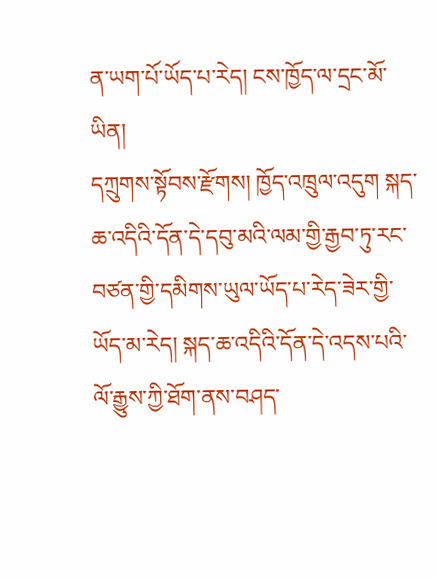ན་ཡག་པོ་ཡོད་པ་རེད། ངས་ཁྱོད་ལ་དྲང་མོ་ཡིན།
དཀྲུགས་སྟོབས་རྫོགས། ཁྱོད་འཁྲུལ་འདུག སྐད་ཆ་འདིའི་དོན་དེ་དབུ་མའི་ལམ་གྱི་རྒྱབ་ཏུ་རང་བཙན་གྱི་དམིགས་ཡུལ་ཡོད་པ་རེད་ཟེར་གྱི་ཡོད་མ་རེད། སྐད་ཆ་འདིའི་དོན་དེ་འདས་པའི་ལོ་རྒྱུས་ཀྱི་ཐོག་ནས་བཤད་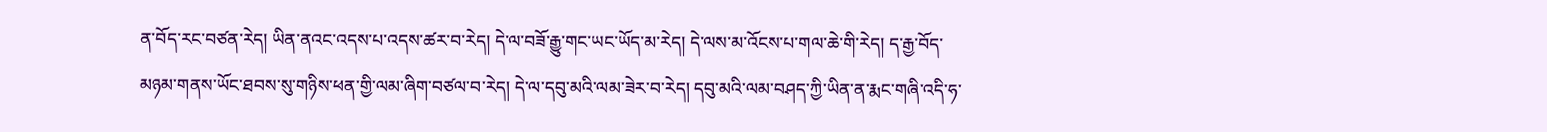ན་བོད་རང་བཙན་རེད། ཡིན་ནའང་འདས་པ་འདས་ཚར་བ་རེད། དེ་ལ་བཟོ་རྒྱུ་གང་ཡང་ཡོད་མ་རེད། དེ་ལས་མ་འོངས་པ་གལ་ཆེ་གི་རེད། ད་རྒྱ་བོད་མཉམ་གནས་ཡོང་ཐབས་སུ་གཉིས་ཕན་གྱི་ལམ་ཞིག་བཙལ་བ་རེད། དེ་ལ་དབུ་མའི་ལམ་ཟེར་བ་རེད། དབུ་མའི་ལམ་བཤད་ཀྱི་ཡིན་ན་རྨང་གཞི་འདི་ཧ་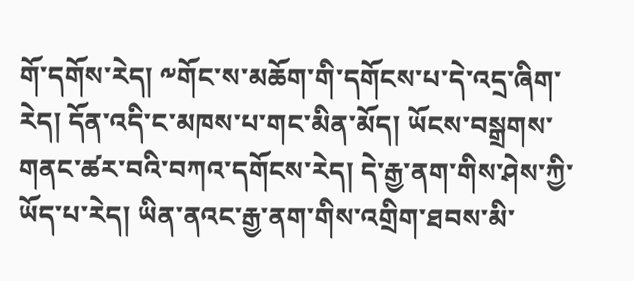གོ་དགོས་རེད། ༸གོང་ས་མཆོག་གི་དགོངས་པ་དེ་འདྲ་ཞིག་རེད། དོན་འདི་ང་མཁས་པ་གང་མིན་མོད། ཡོངས་བསྒྲགས་གནང་ཚར་བའི་བཀའ་དགོངས་རེད། དེ་རྒྱ་ནག་གིས་ཤེས་ཀྱི་ཡོད་པ་རེད། ཡིན་ནའང་རྒྱ་ནག་གིས་འགྲིག་ཐབས་མི་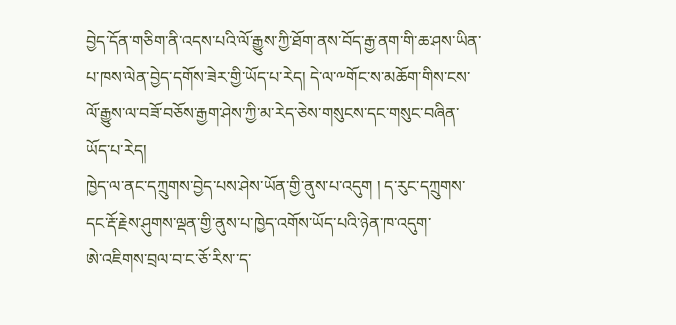བྱེད་དོན་གཅིག་ནི་འདས་པའི་ལོ་རྒྱུས་ཀྱི་ཐོག་ནས་བོད་རྒྱ་ནག་གི་ཆ་ཤས་ཡིན་པ་ཁས་ལེན་བྱེད་དགོས་ཟེར་གྱི་ཡོད་པ་རེད། དེ་ལ་༸གོང་ས་མཆོག་གིས་ངས་ལོ་རྒྱུས་ལ་བཟོ་བཅོས་རྒྱག་ཤེས་ཀྱི་མ་རེད་ཅེས་གསུངས་དང་གསུང་བཞིན་ཡོད་པ་རེད།
ཁྱེད་ལ་ནང་དཀྲུགས་བྱེད་པས་ཤེས་ཡོན་གྱི་ནུས་པ་འདུག ། ད་རུང་དཀྲུགས་དང་རྡོ་རྗེས་ཤུགས་ལྡན་གྱི་ནུས་པ་ཁྱེད་འགོས་ཡོད་པའི་ཉེན་ཁ་འདུག་
ཨེ་འཇིགས་བྲལ་བ་ང་ཅོ་རིས་་ད་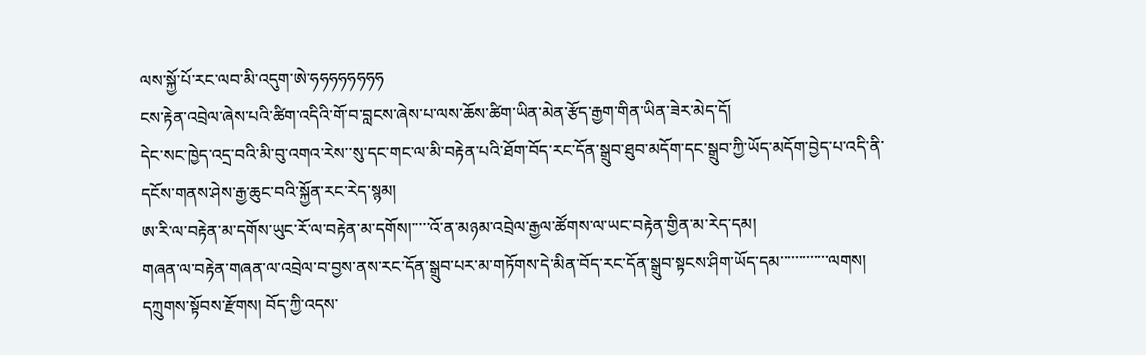ལས་སྐྱོ་པོ་རང་ལབ་མི་འདུག་ཨེ་ཧཧཧཧཧཧཧཧ
ངས་རྟེན་འབྲེལ་ཞེས་པའི་ཚིག་འདིའི་གོ་བ་བླངས་ཞེས་པ་ལས་ཆོས་ཚིག་ཡིན་མེན་རྩོད་རྒྱག་གིན་ཡིན་ཟེར་མེད་དོ།
དེང་སང་ཁྱེད་འདྲ་བའི་མི་བུ་འགའ་རེས་་སུ་དང་གང་ལ་མི་བརྟེན་པའི་ཐོག་བོད་རང་དོན་སྒྲུབ་ཐུབ་མདོག་དང་སྒྲུབ་ཀྱི་ཡོད་མདོག་བྱེད་པ་འདི་ནི་དངོས་གནས་ཤེས་རྒྱ་ཆུང་བའི་སྐྱོན་རང་རེད་སྙམ།
ཨ་རི་ལ་བརྟེན་མ་དགོས་ཡུང་རོ་ལ་བརྟེན་མ་དགོས།་་་་་འོ་ན་མཉམ་འབྲེལ་རྒྱལ་ཚོགས་ལ་ཡང་བརྟེན་གྱིན་མ་རེད་དམ།
གཞན་ལ་བརྟེན་གཞན་ལ་འབྲེལ་བ་བྱས་ནས་རང་དོན་སྒྲུབ་པར་མ་གཏོགས་དེ་མིན་བོད་རང་དོན་སྒྲུབ་སྟངས་ཤིག་ཡོད་དམ་་་་་་་་་་་་་ལགས།
དཀྲུགས་སྟོབས་རྫོགས། བོད་ཀྱི་འདས་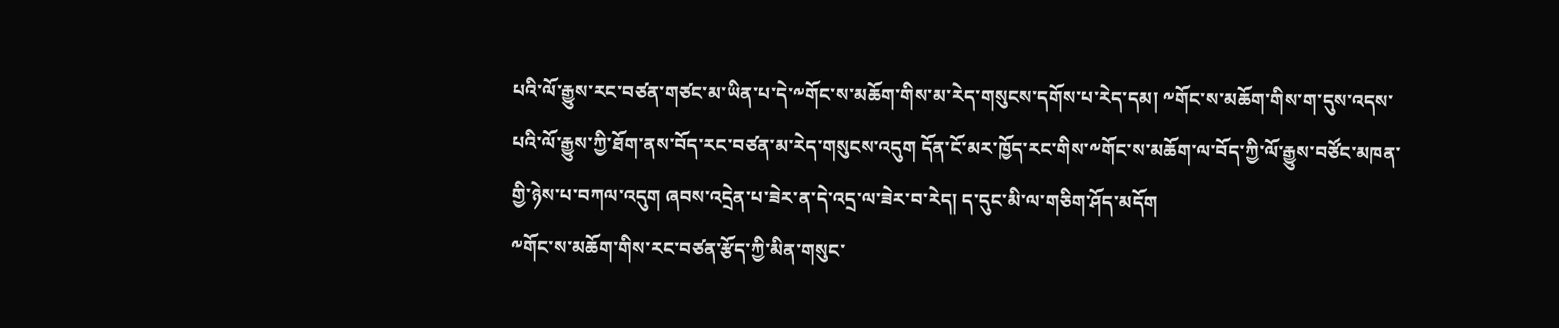པའི་ལོ་རྒྱུས་རང་བཙན་གཙང་མ་ཡིན་པ་དེ་༸གོང་ས་མཆོག་གིས་མ་རེད་གསུངས་དགོས་པ་རེད་དམ། ༸གོང་ས་མཆོག་གིས་ག་དུས་འདས་པའི་ལོ་རྒྱུས་ཀྱི་ཐོག་ནས་བོད་རང་བཙན་མ་རེད་གསུངས་འདུག དོན་ངོ་མར་ཁྱོད་རང་གིས་༸གོང་ས་མཆོག་ལ་བོད་ཀྱི་ལོ་རྒྱུས་བཙོང་མཁན་གྱི་ཉེས་པ་བཀལ་འདུག ཞབས་འདྲེན་པ་ཟེར་ན་དེ་འདྲ་ལ་ཟེར་བ་རེད། ད་དུང་མི་ལ་གཅིག་ཤོད་མདོག
༸གོང་ས་མཆོག་གིས་རང་བཙན་རྩོད་ཀྱི་མིན་གསུང་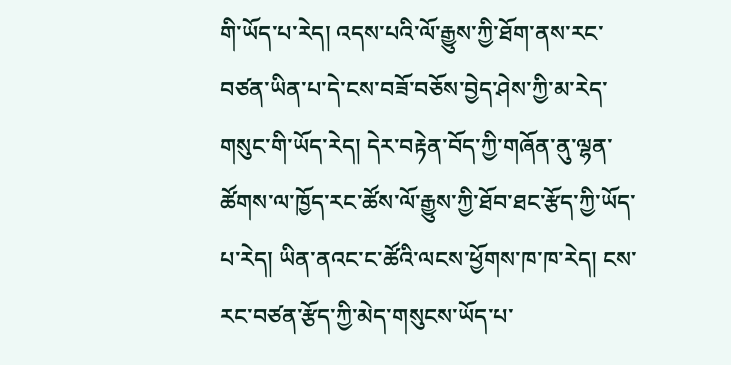གི་ཡོད་པ་རེད། འདས་པའི་ལོ་རྒྱུས་ཀྱི་ཐོག་ནས་རང་བཙན་ཡིན་པ་དེ་ངས་བཟོ་བཅོས་བྱེད་ཤེས་ཀྱི་མ་རེད་གསུང་གི་ཡོད་རེད། དེར་བརྟེན་བོད་ཀྱི་གཞོན་ནུ་ལྷན་ཚོགས་ལ་ཁྱོད་རང་ཚོས་ལོ་རྒྱུས་ཀྱི་ཐོབ་ཐང་རྩོད་ཀྱི་ཡོད་པ་རེད། ཡིན་ནའང་ང་ཚོའི་ལངས་ཕྱོགས་ཁ་ཁ་རེད། ངས་རང་བཙན་རྩོད་ཀྱི་མེད་གསུངས་ཡོད་པ་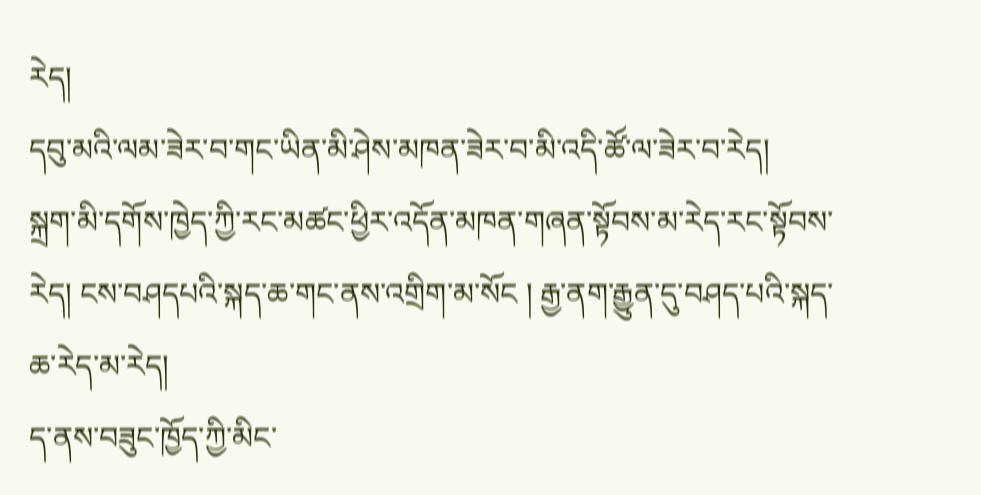རེད།
དབུ་མའི་ལམ་ཟེར་བ་གང་ཡིན་མི་ཤེས་མཁན་ཟེར་བ་མི་འདི་ཚོ་ལ་ཟེར་བ་རེད།
སྐྲག་མི་དགོས་ཁྱེད་ཀྱི་རང་མཚང་ཕྱིར་འདོན་མཁན་གཞན་སྟོབས་མ་རེད་རང་སྟོབས་རེད། ངས་བཤདཔའི་སྐད་ཆ་གང་ནས་འགྲིག་མ་སོང ། རྒྱ་ནག་རྒྱུན་དུ་བཤད་པའི་སྐད་ཆ་རེད་མ་རེད།
ད་ནས་བཟུང་ཁྱོད་ཀྱི་མིང་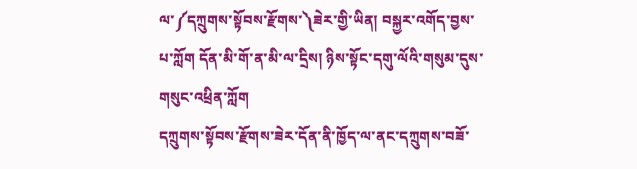ལ་༼དཀྲུགས་སྟོབས་རྫོགས་༽ཟེར་གྱི་ཡིན། བསྐྱར་འགོད་བྱས་པ་ཀློག དོན་མི་གོ་ན་མི་ལ་དྲིས། ཉིས་སྟོང་དགུ་ལོའི་གསུམ་དུས་གསུང་འཕྲིན་ཀློག
དཀྲུགས་སྟོབས་རྫོགས་ཟེར་དོན་ནི་ཁྱོད་ལ་ནང་དཀྲུགས་བཟོ་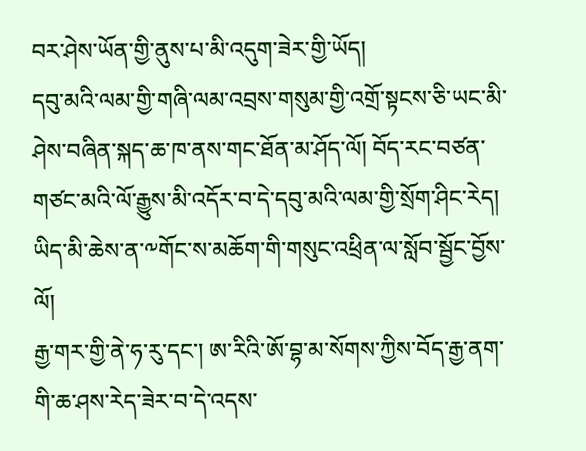བར་ཤེས་ཡོན་གྱི་ནུས་པ་མི་འདུག་ཟེར་གྱི་ཡོད།
དབུ་མའི་ལམ་གྱི་གཞི་ལམ་འབྲས་གསུམ་གྱི་འགྲོ་སྟངས་ཅི་ཡང་མི་ཤེས་བཞིན་སྐད་ཆ་ཁ་ནས་གང་ཐོན་མ་ཤོད་ལོ། བོད་རང་བཙན་གཙང་མའི་ལོ་རྒྱུས་མི་འདོར་བ་དེ་དབུ་མའི་ལམ་གྱི་སྲོག་ཤིང་རེད། ཡིད་མི་ཆེས་ན་༸གོང་ས་མཆོག་གི་གསུང་འཕྲིན་ལ་སློབ་སྦྱོང་བྱོས་ལོ།
རྒྱ་གར་གྱི་ནེ་ཧ་རུ་དང་། ཨ་རིའི་ཨོ་བྷ་མ་སོགས་ཀྱིས་བོད་རྒྱ་ནག་གི་ཆ་ཤས་རེད་ཟེར་བ་དེ་འདས་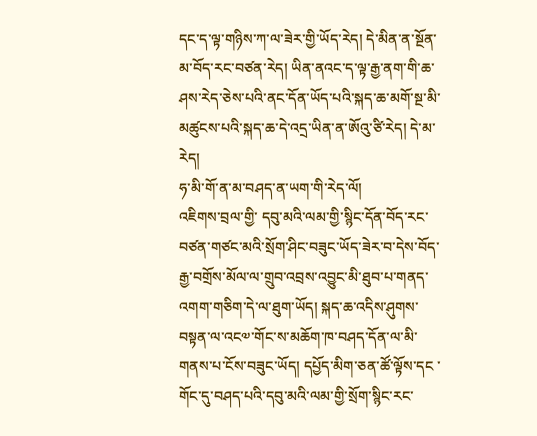དང་ད་ལྟ་གཉིས་ཀ་ལ་ཟེར་གྱི་ཡོད་རེད། དེ་མིན་ན་སྔོན་མ་བོད་རང་བཙན་རེད། ཡིན་ནའང་ད་ལྟ་རྒྱ་ནག་གི་ཆ་ཤས་རེད་ཅེས་པའི་ནང་དོན་ཡོད་པའི་སྐད་ཆ་མགོ་སྔ་མི་མཚུངས་པའི་སྐད་ཆ་དེ་འདྲ་ཡིན་ན་ཨོའུ་ཙི་རེད། དེ་མ་རེད།
ཧ་མི་གོ་ན་མ་བཤད་ན་ཡག་གི་རེད་ལོ།
འཇིགས་བྲལ་གྱི་ དབུ་མའི་ལམ་གྱི་སྙིང་དོན་བོད་རང་བཙན་གཙང་མའི་སྲོག་ཤིང་བཟུང་ཡོད་ཟེར་བ་དེས་བོད་རྒྱ་བགྲོས་མོལ་ལ་གྲུབ་འབྲས་འབྱུང་མི་ཐུབ་པ་གནད་འགག་གཅིག་དེ་ལ་ཐུག་ཡོད། སྐད་ཆ་འདིས་ཤུགས་བསྟན་ལ་འང༧་གོང་ས་མཆོག་ཁ་བཤད་དོན་ལ་མི་གནས་པ་ངོས་བཟུང་ཡོད། དཔྱོད་མིག་ཅན་ཚོ་ལྟོས་དང ་གོང་དུ་བཤད་པའི་དབུ་མའི་ལམ་གྱི་སྲོག་སྙིང་རང་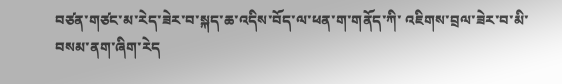བཙན་གཙང་མ་རེད་ཟེར་བ་སྐད་ཆ་འདིས་བོད་ལ་ཕན་ག་གནོད་ཀི་ འཇིགས་བྲལ་ཟེར་བ་མི་བསམ་ནག་ཞིག་རེད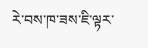རེ་བས་ཁ་ཟས་ཇི་ལྟར་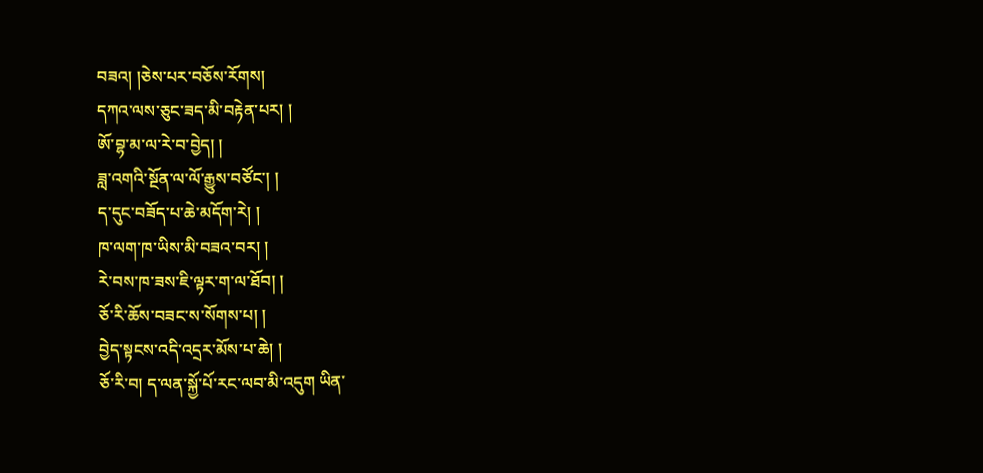བཟའ། །ཅེས་པར་བཅོས་རོགས།
དཀའ་ལས་ཅུང་ཟད་མི་བརྟེན་པར། །
ཨོ་བྷ་མ་ལ་རེ་བ་བྱེད། །
ཟླ་འགའི་སྔོན་ལ་ལོ་རྒྱུས་བཙོང་། །
ད་དུང་བཟོད་པ་ཆེ་མདོག་རེ། །
ཁ་ལག་ཁ་ཡིས་མི་བཟའ་བར། །
རེ་བས་ཁ་ཟས་ཇི་ལྟར་ག་ལ་ཐོབ། །
ཅོ་རི་ཆོས་བཟང་ས་སོགས་པ། །
བྱེད་སྟངས་འདི་འདྲར་མོས་པ་ཆེ། །
ཅོ་རི་བ། ད་ལན་སྐྱོ་པོ་རང་ལབ་མི་འདུག ཡིན་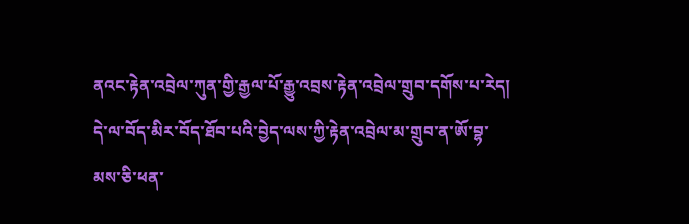ནའང་རྟེན་འབྲེལ་ཀུན་གྱི་རྒྱལ་པོ་རྒྱུ་འབྲས་རྟེན་འབྲེལ་གྲུབ་དགོས་པ་རེད། དེ་ལ་བོད་མིར་བོད་ཐོབ་པའི་བྱེད་ལས་ཀྱི་རྟེན་འབྲེལ་མ་གྲུབ་ན་ཨོ་བྷ་མས་ཅི་ཕན་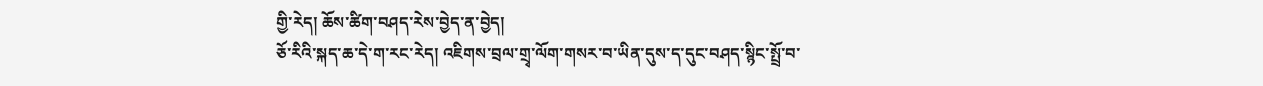གྱི་རེད། ཆོས་ཚིག་བཤད་རེས་བྱེད་ན་བྱེད།
ཅོ་རིའི་སྐད་ཆ་དེ་ག་རང་རེད། འཇིགས་བྲལ་གྲྭ་ལོག་གསར་བ་ཡིན་དུས་ད་དུང་བཤད་སྙིང་སྤྲོ་བ་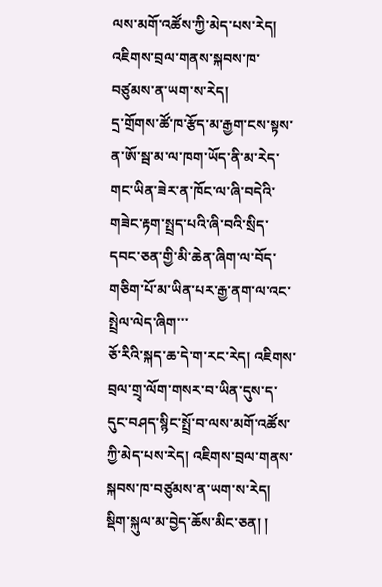ལས་མགོ་འཚོས་ཀྱི་མེད་པས་རེད། འཇིགས་བྲལ་གནས་སྐབས་ཁ་བཙུམས་ན་ཡག་ས་རེད།
དྲ་གྲོགས་ཚོ་ཁ་རྩོད་མ་རྒྱག་ངས་སྟས་ན་ཨོ་སྦ་མ་ལ་ཁག་ཡོད་ནི་མ་རེད་གང་ཡིན་ཟེར་ན་ཁོང་ལ་ཞི་བདེའི་གཟེང་རྟག་སྤྲད་པའི་ཞི་བའི་སྲིད་དབང་ཅན་གྱི་མི་ཆེན་ཞིག་ལ་བོད་གཅིག་པོ་མ་ཡིན་པར་རྒྱ་ནག་ལ་འང་སྤྲེལ་ལེད་ཞིག་་་
ཅོ་རིའི་སྐད་ཆ་དེ་ག་རང་རེད། འཇིགས་བྲལ་གྲྭ་ལོག་གསར་བ་ཡིན་དུས་ད་དུང་བཤད་སྙིང་སྤྲོ་བ་ལས་མགོ་འཚོས་ཀྱི་མེད་པས་རེད། འཇིགས་བྲལ་གནས་སྐབས་ཁ་བཙུམས་ན་ཡག་ས་རེད།
སྡིག་སྐུལ་མ་བྱེད་ཆོས་མིང་ཅན། །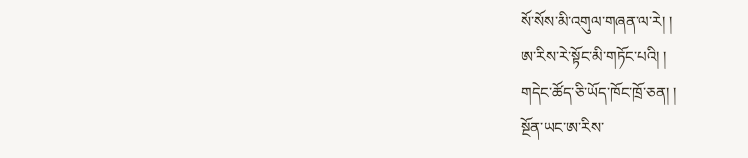སོ་སོས་མི་འགུལ་གཞན་ལ་རེ། །
ཨ་རིས་རེ་སྟོང་མི་གཏོང་པའི། །
གདེང་ཚོད་ཅི་ཡོད་ཁོང་ཁྲོ་ཅན། །
སྔོན་ཡང་ཨ་རིས་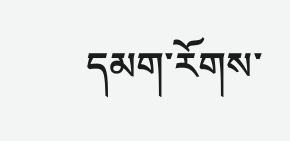དམག་རོགས་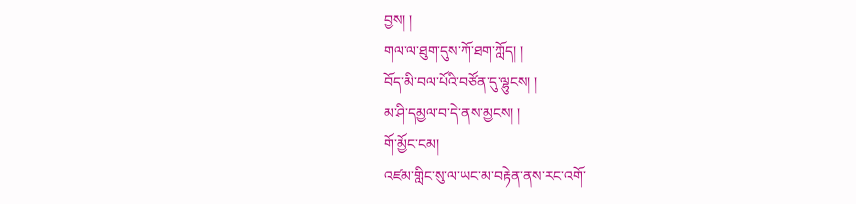བྱས། །
གལ་ལ་ཐུག་དུས་ཀོ་ཐག་ཀློད། །
བོད་མི་བལ་པོའི་བཙོན་དུ་ལྷུངས། །
མ་ཤི་དམྱལ་བ་དེ་ནས་མྱངས། །
གོ་མྱོང་ངམ།
འཛམ་གླིང་སུ་ལ་ཡང་མ་བརྟེན་ནས་རང་འགོ་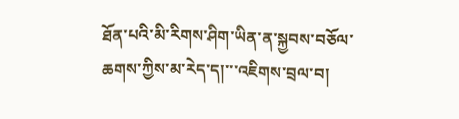ཐོན་པའི་མི་རིགས་ཤིག་ཡིན་ན་སྐྱབས་བཅོལ་ཆགས་ཀྱིས་མ་རེད་ད།་་་འཇིགས་བྲལ་བ།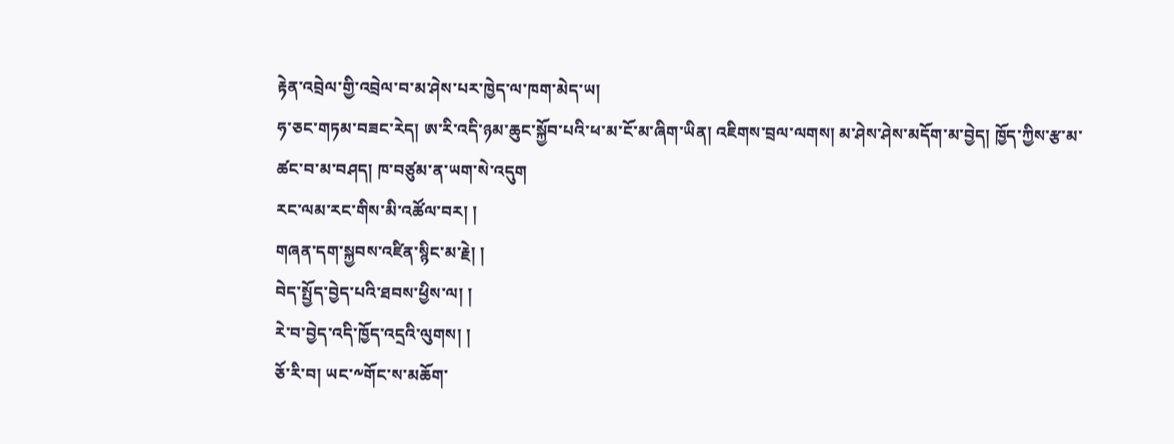རྟེན་འབྲེལ་གྱི་འབྲེལ་བ་མ་ཤེས་པར་ཁྱེད་ལ་ཁག་མེད་ཡ།
ཧ་ཅང་གཏམ་བཟང་རེད། ཨ་རི་འདི་ཉམ་ཆུང་སྐྱོབ་པའི་ཕ་མ་ངོ་མ་ཞིག་ཡིན། འཇིགས་བྲལ་ལགས། མ་ཤེས་ཤེས་མདོག་མ་བྱེད། ཁྱོད་ཀྱིས་རྩ་མ་ཚང་བ་མ་བཤད། ཁ་བཙུམ་ན་ཡག་སེ་འདུག
རང་ལམ་རང་གིས་མི་འཚོལ་བར། །
གཞན་དག་སྐྱབས་འཛིན་སྙིང་མ་རྗེ། །
བེད་སྤྱོད་བྱེད་པའི་ཐབས་ཕྱིས་ལ། །
རེ་བ་བྱེད་འདི་ཁྱོད་འདྲའི་ལུགས། །
ཅོ་རི་བ། ཡང་༸གོང་ས་མཆོག་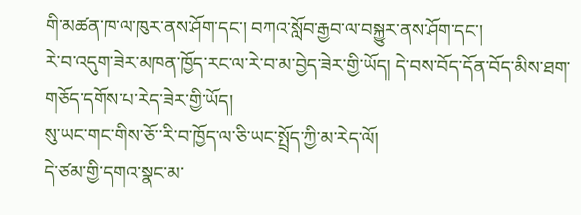གི་མཚན་ཁ་ལ་ཁུར་ནས་ཤོག་དང་། བཀའ་སློབ་རྒྱབ་ལ་བསྐྱུར་ནས་ཤོག་དང་།
རེ་བ་འདུག་ཟེར་མཁན་ཁྱོད་རང་ལ་རེ་བ་མ་བྱེད་ཟེར་གྱི་ཡོད། དེ་བས་བོད་དོན་བོད་མིས་ཐག་གཅོད་དགོས་པ་རེད་ཟེར་གྱི་ཡོད།
སུ་ཡང་གང་གིས་ཅོ་་རི་བ་ཁྱོད་ལ་ཅི་ཡང་སྤྲོད་ཀྱི་མ་རེད་ལོ།
དེ་ཙམ་གྱི་དགའ་སྣང་མ་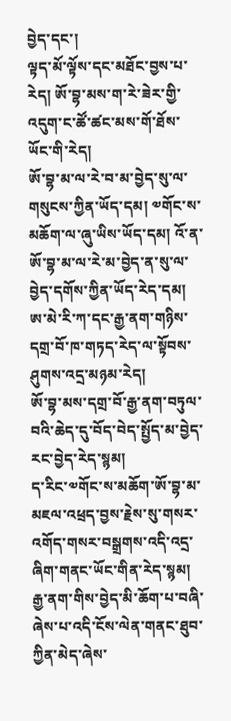བྱེད་དང་།
ལྟད་མོ་ལྟོས་དང་མཐོང་བྱས་པ་རེད། ཨོ་བྷ་མས་ག་རེ་ཟེར་གྱི་འདུག་ང་ཚོ་ཚང་མས་གོ་ཐོས་ཡོང་གི་རེད།
ཨོ་བྷ་མ་ལ་རེ་བ་མ་བྱེད་སུ་ལ་གསུངས་ཀྱིན་ཡོད་དམ། ༧གོང་ས་མཆོག་ལ་ཞུ་ཡིས་ཡོད་དམ། འོ་ན་ཨོ་བྷ་མ་ལ་རེ་མ་བྱེད་ན་སུ་ལ་བྱེད་དགོས་ཀྱིན་ཡོད་རེད་དམ།
ཨ་མེ་རི་ཀ་དང་རྒྱ་ནག་གཉིས་དགྲ་བོ་ཁ་གཏད་རེད་ལ་སྟོབས་ཤུགས་འདྲ་མཉམ་རེད།
ཨོ་བྷ་མས་དགྲ་བོ་རྒྱ་ནག་བཏུལ་བའི་ཆེད་དུ་བོད་བེད་སྤྱོད་མ་བྱེད་རང་བྱེད་རེད་སྙམ།
ད་རིང་༧གོང་ས་མཆོག་ཨོ་བྷ་མ་མཇལ་འཕྲད་བྱས་རྗེས་སུ་གསར་འགོད་གསར་བསྒྲགས་འདི་འདྲ་ཞིག་གནང་ཡོང་གིན་རེད་སྙམ།
རྒྱ་ནག་གིས་བྱེད་མི་ཆོག་པ་བཞི་ཞེས་པ་འདི་ངོས་ལེན་གནང་ཐུབ་ཀྱིན་མེད་ཞེས་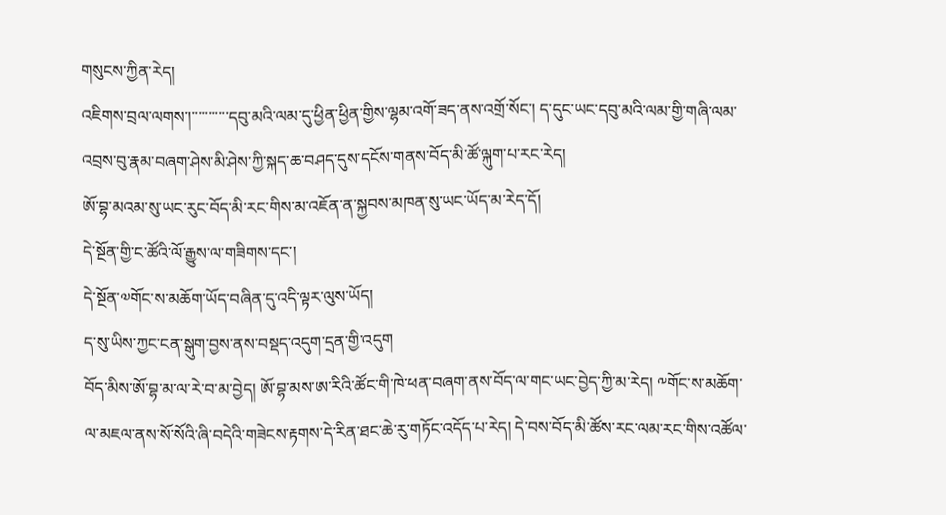གསུངས་ཀྱིན་རེད།
འཇིགས་བྲལ་ལགས་།་་་་་་་་་་་དབུ་མའི་ལམ་དུ་ཕྱིན་ཕྱིན་གྱིས་ལྷམ་འགོ་ཟད་ནས་འགྲོ་སོང་། ད་དུང་ཡང་དབུ་མའི་ལམ་གྱི་གཞི་ལམ་འབྲས་བུ་རྣམ་བཞག་ཤེས་མི་ཤེས་ཀྱི་སྐད་ཆ་བཤད་དུས་དངོས་གནས་བོད་མི་ཚོ་ལྐུག་པ་རང་རེད།
ཨོ་བྷ་མའམ་སུ་ཡང་རུང་བོད་མི་རང་གིས་མ་འཇོན་ན་སྐྱབས་མཁན་སུ་ཡང་ཡོད་མ་རེད་དོ།
དེ་སྔོན་གྱི་ང་ཚོའི་ལོ་རྒྱུས་ལ་གཟིགས་དང་།
དེ་སྔོན་༧གོང་ས་མཆོག་ཡོད་བཞིན་དུ་འདི་ལྟར་ལུས་ཡོད།
ད་སུ་ཡིས་ཀྱང་ངན་སྒུག་བྱས་ནས་བསྡད་འདུག་དྲན་གྱི་འདུག
བོད་མིས་ཨོ་བྷ་མ་ལ་རེ་བ་མ་བྱེད། ཨོ་བྷ་མས་ཨ་རིའི་ཚོང་གི་ཁེ་ཕན་བཞག་ནས་བོད་ལ་གང་ཡང་བྱེད་ཀྱི་མ་རེད། ༸གོང་ས་མཆོག་ལ་མཇལ་ནས་སོ་སོའི་ཞི་བདེའི་གཟེངས་རྟགས་དེ་རིན་ཐང་ཆེ་རུ་གཏོང་འདོད་པ་རེད། དེ་བས་བོད་མི་ཚོས་རང་ལམ་རང་གིས་འཚོལ་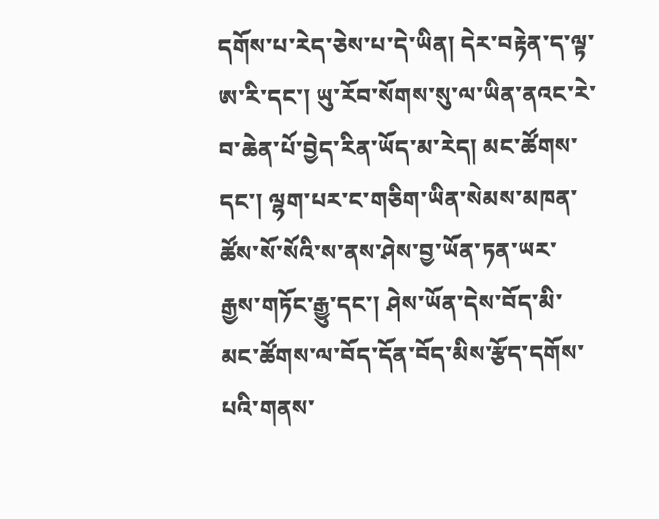དགོས་པ་རེད་ཅེས་པ་དེ་ཡིན། དེར་བརྟེན་ད་ལྟ་ཨ་རི་དང་། ཡུ་རོབ་སོགས་སུ་ལ་ཡིན་ནའང་རེ་བ་ཆེན་པོ་བྱེད་རིན་ཡོད་མ་རེད། མང་ཚོགས་དང་། ལྷག་པར་ང་གཅིག་ཡིན་སེམས་མཁན་ཚོས་སོ་སོའི་ས་ནས་ཤེས་བྱ་ཡོན་ཏན་ཡར་རྒྱས་གཏོང་རྒྱུ་དང་། ཤེས་ཡོན་དེས་བོད་མི་མང་ཚོགས་ལ་བོད་དོན་བོད་མིས་རྩོད་དགོས་པའི་གནས་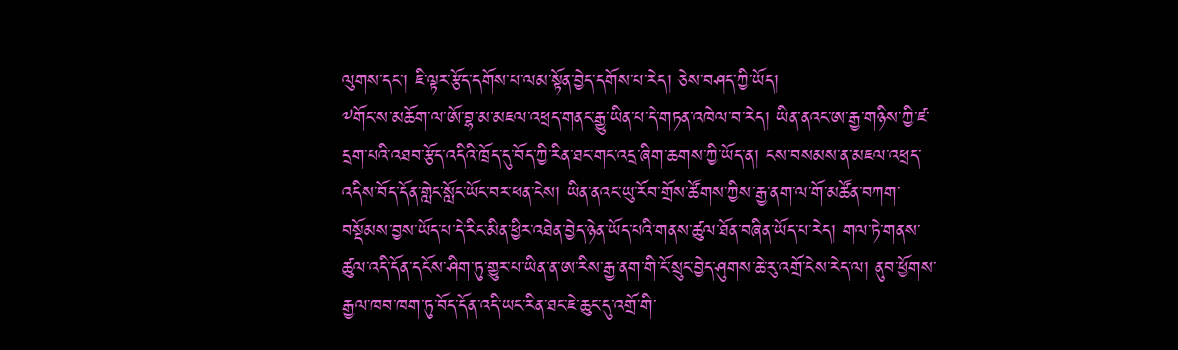ལུགས་དང་། ཇི་ལྟར་རྩོད་དགོས་པ་ལམ་སྟོན་བྱེད་དགོས་པ་རེད། ཅེས་བཤད་ཀྱི་ཡོད།
༸གོང་ས་མཆོག་ལ་ཨོ་བྷ་མ་མཇལ་འཕྲད་གནང་རྒྱུ་ཡིན་པ་དེ་གཏན་འཁེལ་བ་རེད། ཡིན་ནའང་ཨ་རྒྱ་གཉིས་ཀྱི་ཛ་དྲག་པའི་འཐབ་རྩོད་འདིའི་ཁྲོད་དུ་བོད་ཀྱི་རིན་ཐང་གང་འདྲ་ཞིག་ཆགས་ཀྱི་ཡོད་ན། ངས་བསམས་ན་མཇལ་འཕྲད་འདིས་བོད་དོན་གླེང་སློང་ཡོང་བར་ཕན་ངེས། ཡིན་ནའང་ཡུ་རོབ་གྲོས་ཚོགས་ཀྱིས་རྒྱ་ནག་ལ་གོ་མཚོན་བཀག་བསྡོམས་བྱས་ཡོད་པ་དེ་རིང་མིན་ཕྱིར་འཐེན་བྱེད་ཉེན་ཡོད་པའི་གནས་ཚུལ་ཐོན་བཞིན་ཡོད་པ་རེད། གལ་ཏེ་གནས་ཚུལ་འདི་དོན་དངོས་ཤིག་ཏུ་གྱུར་པ་ཡིན་ན་ཨ་རིས་རྒྱ་ནག་གི་ངོ་སྲུང་བྱེད་ཤུགས་ཆེ་རུ་འགྲོ་ངེས་རེད་ལ། ནུབ་ཕྱོགས་རྒྱལ་ཁབ་ཁག་ཏུ་བོད་དོན་འདི་ཡང་རིན་ཐང་ཇེ་ཆུང་དུ་འགྲོ་གི་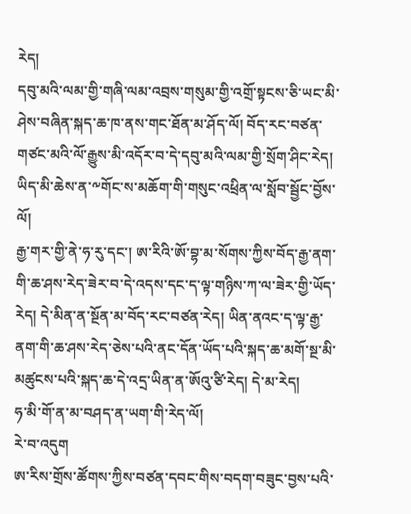རེད།
དབུ་མའི་ལམ་གྱི་གཞི་ལམ་འབྲས་གསུམ་གྱི་འགྲོ་སྟངས་ཅི་ཡང་མི་ཤེས་བཞིན་སྐད་ཆ་ཁ་ནས་གང་ཐོན་མ་ཤོད་ལོ། བོད་རང་བཙན་གཙང་མའི་ལོ་རྒྱུས་མི་འདོར་བ་དེ་དབུ་མའི་ལམ་གྱི་སྲོག་ཤིང་རེད། ཡིད་མི་ཆེས་ན་༸གོང་ས་མཆོག་གི་གསུང་འཕྲིན་ལ་སློབ་སྦྱོང་བྱོས་ལོ།
རྒྱ་གར་གྱི་ནེ་ཧ་རུ་དང་། ཨ་རིའི་ཨོ་བྷ་མ་སོགས་ཀྱིས་བོད་རྒྱ་ནག་གི་ཆ་ཤས་རེད་ཟེར་བ་དེ་འདས་དང་ད་ལྟ་གཉིས་ཀ་ལ་ཟེར་གྱི་ཡོད་རེད། དེ་མིན་ན་སྔོན་མ་བོད་རང་བཙན་རེད། ཡིན་ནའང་ད་ལྟ་རྒྱ་ནག་གི་ཆ་ཤས་རེད་ཅེས་པའི་ནང་དོན་ཡོད་པའི་སྐད་ཆ་མགོ་སྔ་མི་མཚུངས་པའི་སྐད་ཆ་དེ་འདྲ་ཡིན་ན་ཨོའུ་ཙི་རེད། དེ་མ་རེད།
ཧ་མི་གོ་ན་མ་བཤད་ན་ཡག་གི་རེད་ལོ།
རེ་བ་འདུག
ཨ་རིས་གྲོས་ཚོགས་ཀྱིས་བཙན་དབང་གིས་བདག་བཟུང་བྱས་པའི་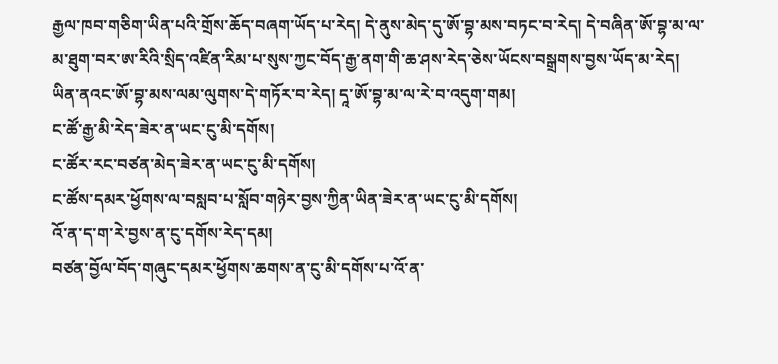རྒྱལ་ཁབ་གཅིག་ཡིན་པའི་གྲོས་ཆོད་བཞག་ཡོད་པ་རེད། དེ་ནུས་མེད་དུ་ཨོ་བྷ་མས་བཏང་བ་རེད། དེ་བཞིན་ཨོ་བྷ་མ་ལ་མ་ཐུག་བར་ཨ་རིའི་སྲིད་འཛིན་རིམ་པ་སུས་ཀྱང་བོད་རྒྱ་ནག་གི་ཆ་ཤས་རེད་ཅེས་ཡོངས་བསྒྲགས་བྱས་ཡོད་མ་རེད། ཡིན་ནའང་ཨོ་བྷ་མས་ལམ་ལུགས་དེ་གཏོར་བ་རེད། དཱ་ཨོ་བྷ་མ་ལ་རེ་བ་འདུག་གམ།
ང་ཚོ་རྒྱ་མི་རེད་ཟེར་ན་ཡང་ངུ་མི་དགོས།
ང་ཚོར་རང་བཙན་མེད་ཟེར་ན་ཡང་ངུ་མི་དགོས།
ང་ཚོས་དམར་ཕྱོགས་ལ་བསླབ་པ་སློབ་གཉེར་བྱས་ཀྱིན་ཡིན་ཟེར་ན་ཡང་ངུ་མི་དགོས།
འོ་ན་ད་ག་རེ་བྱས་ན་ངུ་དགོས་རེད་དམ།
བཙན་བྱོལ་བོད་གཞུང་དམར་ཕྱོགས་ཆགས་ན་ངུ་མི་དགོས་པ་འོ་ན་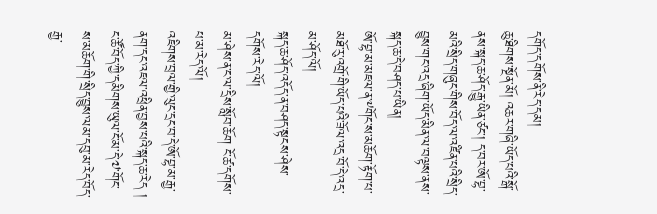དགོད་དགོས་ནི་རེད་དམ།
ཆུ་ཐིགས་སྔོན་མོ། འཆར་གཞི་ཡོད་པའི་སྒོ་ནས་སྐད་ཆ་ཤོད་རྒྱུ་ཡིན་ཙང་། ད་བར་ཨོ་བྷ་མའི་སྲིད་གཞུང་གིས་བོད་ལ་འཛིན་པའི་སྲིད་བྱུས་གང་འདྲ་ཞིག་ཡོད་མིན་ལ་བལྟས་ནས་སྐད་ཆ་དེ་བཤད་པ་ཡིན།
ཨོ་བྷ་མ་མཇལ་ན་༸གོང་ས་མཆོག་རྟོག་པ་མཐོ་རུ་འགྲོ་གི་ཡོད་པའི་ཟོལ་འདྲ་བོ་དེ་འདྲ་མ་ཤོད་ལོ།
སྐད་ཆ་ཤོད་འདོད་ན་བཤད་སྟངས་ཤེས་དགོས་རེད་ལོ།
མ་ཤེས་ན་ང་ལ་དྲིས་སློབ་ཆོག ངོ་ཚ་དགོས་པ་མ་རེད་ལོ།
འཇིགས་བྲལ་གྱི་ལུང་དྲང་བ་དེ་ཨོ་བྷ་མ་རྒྱ་ནག་དང་འཇལ་འཕྲིན་བྱས་པའི་སྐད་ཆ་རེད ། ང་ཚོ་བོད་ཀྱི་དམིགས་ཡུལ་ངོ་མ་དེ་༧་གོང་ས་མཆོག་གི་སྲིད་བྱུས་ལམ་དབུ་མ་རེད་བོད་རྒྱ་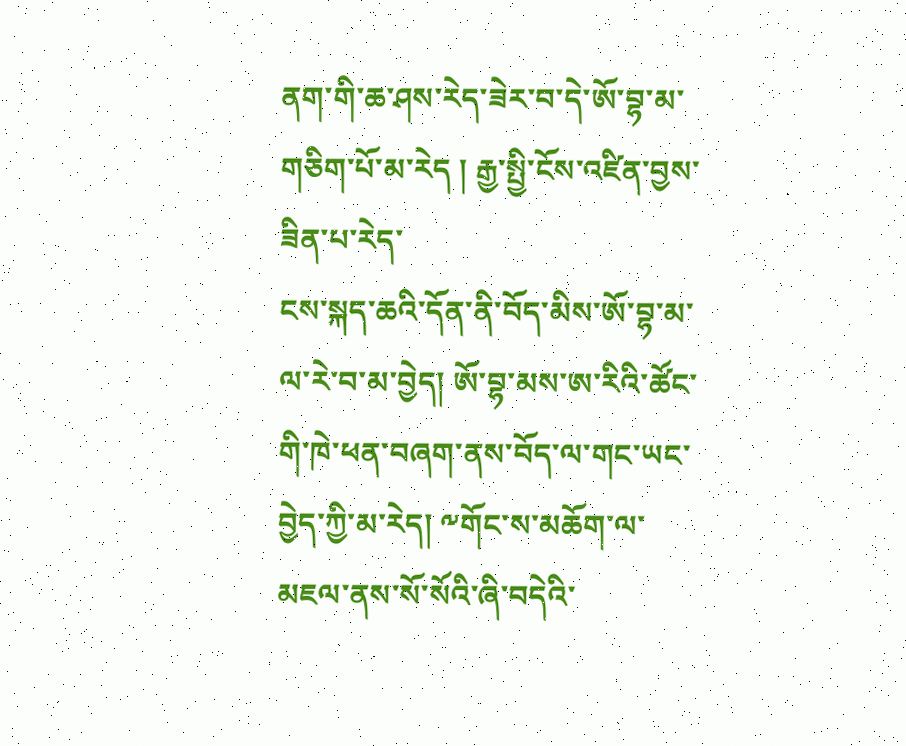ནག་གི་ཆ་ཤས་རེད་ཟེར་བ་དེ་ཨོ་བྷ་མ་གཅིག་པོ་མ་རེད ། རྒྱ་སྤྱི་ངོས་འཛིན་བྱས་ཟིན་པ་རེད་
ངས་སྐད་ཆའི་དོན་ནི་བོད་མིས་ཨོ་བྷ་མ་ལ་རེ་བ་མ་བྱེད། ཨོ་བྷ་མས་ཨ་རིའི་ཚོང་གི་ཁེ་ཕན་བཞག་ནས་བོད་ལ་གང་ཡང་བྱེད་ཀྱི་མ་རེད། ༸གོང་ས་མཆོག་ལ་མཇལ་ནས་སོ་སོའི་ཞི་བདེའི་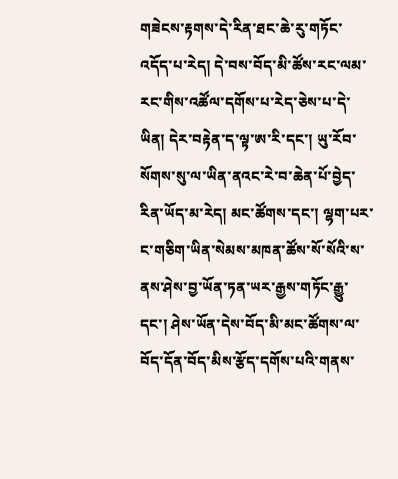གཟེངས་རྟགས་དེ་རིན་ཐང་ཆེ་རུ་གཏོང་འདོད་པ་རེད། དེ་བས་བོད་མི་ཚོས་རང་ལམ་རང་གིས་འཚོལ་དགོས་པ་རེད་ཅེས་པ་དེ་ཡིན། དེར་བརྟེན་ད་ལྟ་ཨ་རི་དང་། ཡུ་རོབ་སོགས་སུ་ལ་ཡིན་ནའང་རེ་བ་ཆེན་པོ་བྱེད་རིན་ཡོད་མ་རེད། མང་ཚོགས་དང་། ལྷག་པར་ང་གཅིག་ཡིན་སེམས་མཁན་ཚོས་སོ་སོའི་ས་ནས་ཤེས་བྱ་ཡོན་ཏན་ཡར་རྒྱས་གཏོང་རྒྱུ་དང་། ཤེས་ཡོན་དེས་བོད་མི་མང་ཚོགས་ལ་བོད་དོན་བོད་མིས་རྩོད་དགོས་པའི་གནས་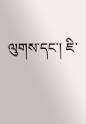ལུགས་དང་། ཇི་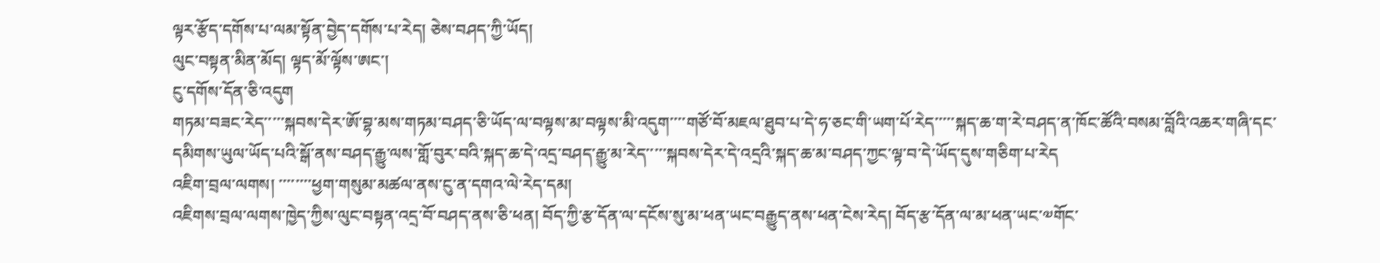ལྟར་རྩོད་དགོས་པ་ལམ་སྟོན་བྱེད་དགོས་པ་རེད། ཅེས་བཤད་ཀྱི་ཡོད།
ལུང་བསྟན་མིན་མོད། ལྟད་མོ་ལྟོས་ཨང་།
ངུ་དགོས་དོན་ཅི་འདུག
གཏམ་བཟང་རེད་་་་་སྐབས་དེར་ཨོ་བྷ་མས་གཏམ་བཤད་ཅི་ཡོད་ལ་བལྟས་མ་བལྟས་མི་འདུག་་་་གཙོ་བོ་མཇལ་ཐུབ་པ་དེ་ཧ་ཅང་གི་ཡག་པོ་རེད་་་་་སྐད་ཆ་ག་རེ་བཤད་ན་ཁོང་ཚོའི་བསམ་བློའི་འཆར་གཞི་དང་དམིགས་ཡུལ་ཡོད་པའི་སྒོ་ནས་བཤད་རྒྱུ་ལས་གློ་བུར་བའི་སྐད་ཆ་དེ་འདྲ་བཤད་རྒྱུ་མ་རེད་་་་་སྐབས་དེར་དེ་འདྲའི་སྐད་ཆ་མ་བཤད་ཀྱང་ལྟ་བ་དེ་ཡོད་དུས་གཅིག་པ་རེད
འཇིག་བྲལ་ལགས། ་་་་་་་་ཕྱག་གསུམ་མཚལ་ནས་ངུ་ན་དགའ་ལེ་རེད་དམ།
འཇིགས་བྲལ་ལགས་ཁྱེད་ཀྱིས་ལུང་བསྟན་འདྲ་བོ་བཤད་ནས་ཅི་ཕན། བོད་ཀྱི་རྩ་དོན་ལ་དངོས་སུ་མ་ཕན་ཡང་བརྒྱུད་ནས་ཕན་ངེས་རེད། བོད་རྩ་དོན་ལ་མ་ཕན་ཡང་༧གོང་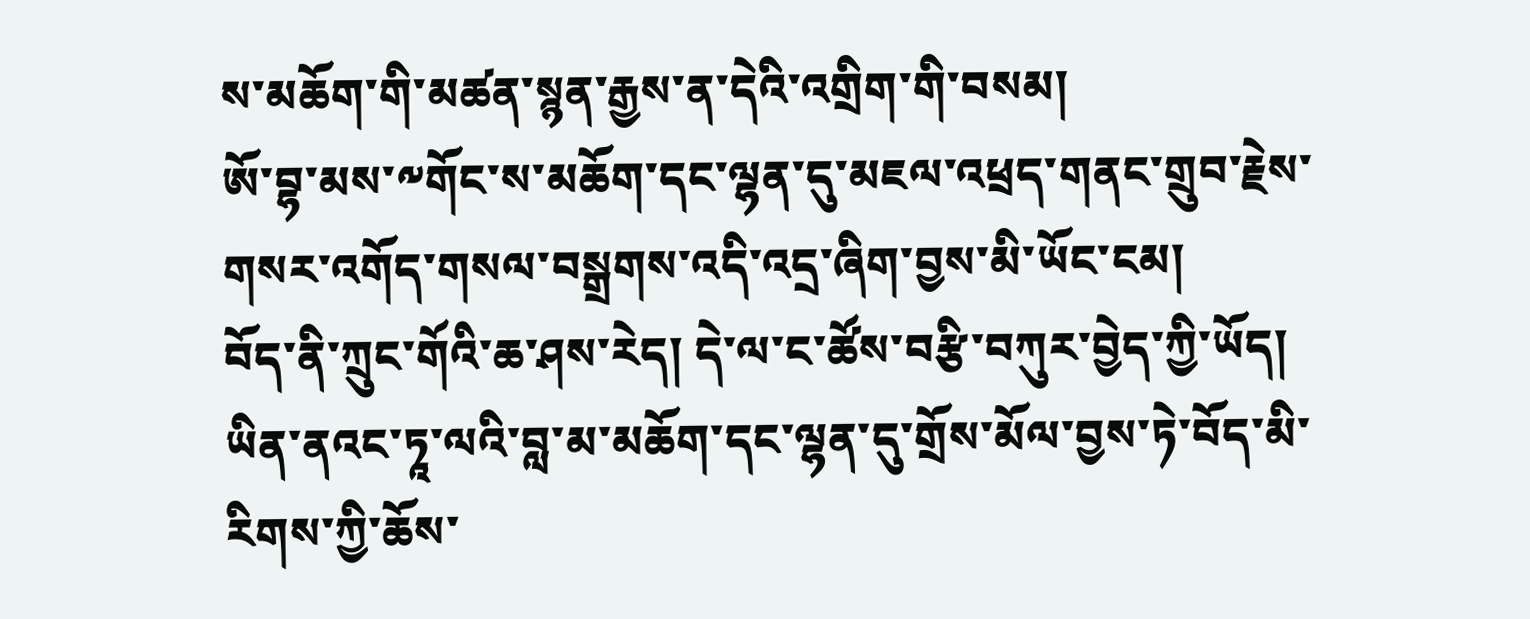ས་མཆོག་གི་མཚན་སྙན་རྒྱས་ན་དེའི་འགྲིག་གི་བསམ།
ཨོ་བྷ་མས་༸གོང་ས་མཆོག་དང་ལྷན་དུ་མཇལ་འཕྲད་གནང་གྲུབ་རྗེས་གསར་འགོད་གསལ་བསྒྲགས་འདི་འདྲ་ཞིག་བྱས་མི་ཡོང་ངམ།
བོད་ནི་ཀྲུང་གོའི་ཆ་ཤས་རེད། དེ་ལ་ང་ཚོས་བརྩི་བཀུར་བྱེད་ཀྱི་ཡོད། ཡིན་ནའང་ཏཱ་ལའི་བླ་མ་མཆོག་དང་ལྷན་དུ་གྲོས་མོལ་བྱས་ཏེ་བོད་མི་རིགས་ཀྱི་ཆོས་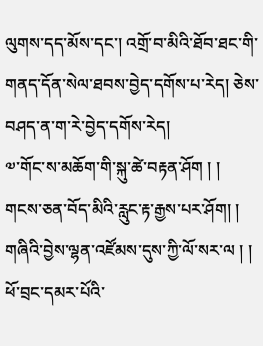ལུགས་དད་མོས་དང་། འགྲོ་བ་མིའི་ཐོབ་ཐང་གི་གནད་དོན་སེལ་ཐབས་བྱེད་དགོས་པ་རེད། ཅེས་བཤད་ན་ག་རེ་བྱེད་དགོས་རེད།
༧་གོང་ས་མཆོག་གི་སྐུ་ཚེ་བརྟན་ཤོག ། །
གངས་ཅན་བོད་མིའི་རླུང་རྟ་རྒྱས་པར་ཤོག། །
གཞིའི་བྱེས་ལྷན་འཛོམས་དུས་ཀྱི་ལོ་སར་ལ ། །
ཕོ་བྲང་དམར་པོའི་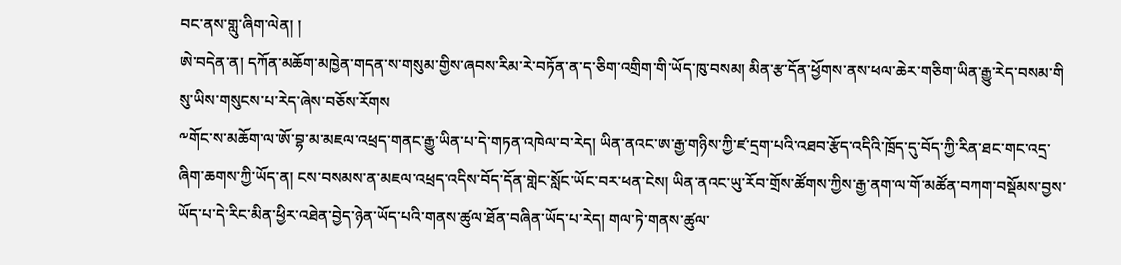བང་ནས་གླུ་ཞིག་ལེན། །
ཨེ་བདེན་ན། དཀོན་མཆོག་མཁྱེན་གདན་ས་གསུམ་གྱིས་ཞབས་རིམ་རེ་བཏོན་ན་ད་ཅིག་འགྲིག་གི་ཡོད་ཁུ་བསམ། མིན་རྩ་དོན་ཕྱོགས་ནས་ཕལ་ཆེར་གཅིག་ཡིན་རྒྱུ་རེད་བསམ་གི
སུ་ཡིས་གསུངས་པ་རེད་ཞེས་བཅོས་རོགས
༸གོང་ས་མཆོག་ལ་ཨོ་བྷ་མ་མཇལ་འཕྲད་གནང་རྒྱུ་ཡིན་པ་དེ་གཏན་འཁེལ་བ་རེད། ཡིན་ནའང་ཨ་རྒྱ་གཉིས་ཀྱི་ཛ་དྲག་པའི་འཐབ་རྩོད་འདིའི་ཁྲོད་དུ་བོད་ཀྱི་རིན་ཐང་གང་འདྲ་ཞིག་ཆགས་ཀྱི་ཡོད་ན། ངས་བསམས་ན་མཇལ་འཕྲད་འདིས་བོད་དོན་གླེང་སློང་ཡོང་བར་ཕན་ངེས། ཡིན་ནའང་ཡུ་རོབ་གྲོས་ཚོགས་ཀྱིས་རྒྱ་ནག་ལ་གོ་མཚོན་བཀག་བསྡོམས་བྱས་ཡོད་པ་དེ་རིང་མིན་ཕྱིར་འཐེན་བྱེད་ཉེན་ཡོད་པའི་གནས་ཚུལ་ཐོན་བཞིན་ཡོད་པ་རེད། གལ་ཏེ་གནས་ཚུལ་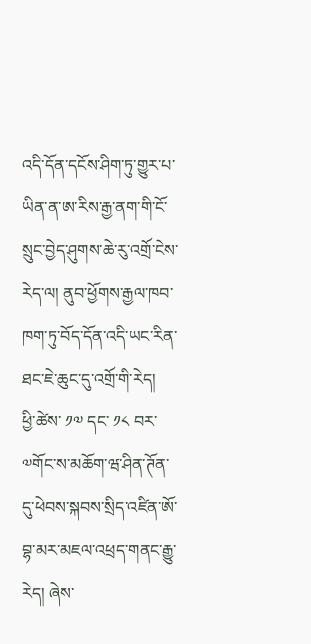འདི་དོན་དངོས་ཤིག་ཏུ་གྱུར་པ་ཡིན་ན་ཨ་རིས་རྒྱ་ནག་གི་ངོ་སྲུང་བྱེད་ཤུགས་ཆེ་རུ་འགྲོ་ངེས་རེད་ལ། ནུབ་ཕྱོགས་རྒྱལ་ཁབ་ཁག་ཏུ་བོད་དོན་འདི་ཡང་རིན་ཐང་ཇེ་ཆུང་དུ་འགྲོ་གི་རེད།
ཕྱི་ཚེས་ ༡༧ དང་ ༡༨ བར་༧གོང་ས་མཆོག་ཝ་ཤིན་ཊོན་དུ་ཕེབས་སྐབས་སྲིད་འཛིན་ཨོ་བྷ་མར་མཇལ་འཕྲད་གནང་རྒྱུ་རེད། ཞེས་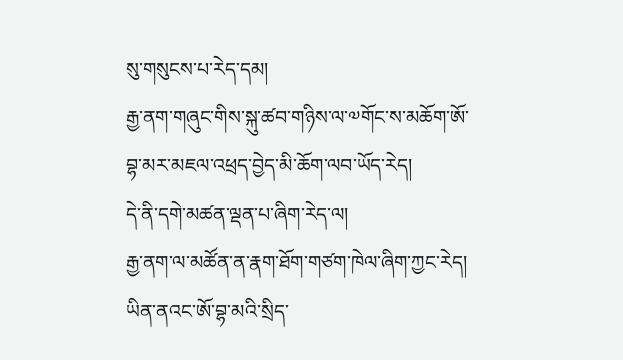སུ་གསུངས་པ་རེད་དམ།
རྒྱ་ནག་གཞུང་གིས་སྐུ་ཚབ་གཉིས་ལ་༧གོང་ས་མཆོག་ཨོ་བྷ་མར་མཇལ་འཕྲད་བྱེད་མི་ཆོག་ལབ་ཡོད་རེད།
དེ་ནི་དགེ་མཚན་ལྡན་པ་ཞིག་རེད་ལ།
རྒྱ་ནག་ལ་མཚོན་ན་རྣག་ཐོག་གཙག་ཁེལ་ཞིག་ཀྱང་རེད།
ཡིན་ནའང་ཨོ་བྷ་མའི་སྲིད་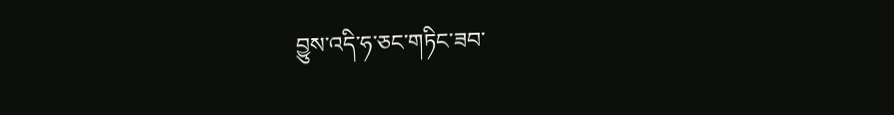བྱུས་འདི་ཧ་ཅང་གཏིང་ཟབ་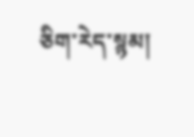ཅིག་རེད་སྙམ།